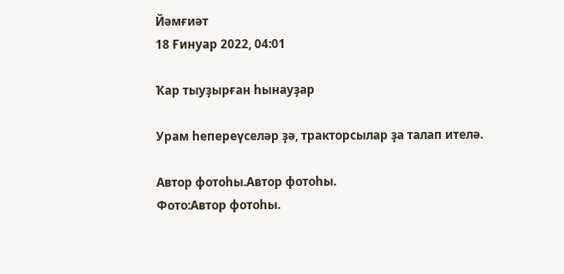Йәмғиәт
18 Ғинуар 2022, 04:01

Ҡар тыуҙырған һынауҙар

Урам һепереүселәр ҙә, тракторсылар ҙа талап ителә.

Автор фотоһы.Автор фотоһы.
Фото:Автор фотоһы.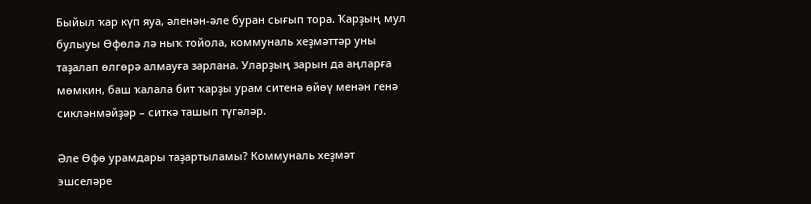Быйыл ҡар күп яуа, әленән-әле буран сығып тора. Ҡарҙың мул булыуы Өфөлә лә ныҡ тойола, коммуналь хеҙмәттәр уны таҙалап өлгөрә алмауға зарлана. Уларҙың зарын да аңларға мөмкин, баш ҡалала бит ҡарҙы урам ситенә өйөү менән генә сикләнмәйҙәр – ситкә ташып түгәләр.

Әле Өфө урамдары таҙартыламы? Коммуналь хеҙмәт эшселәре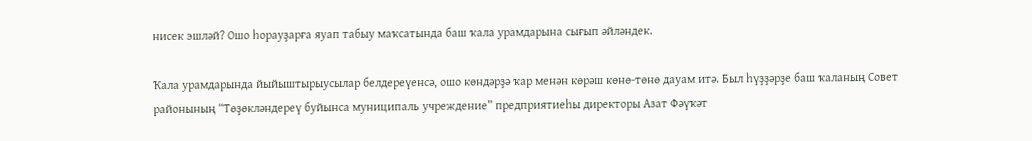нисек эшләй? Ошо һорауҙарға яуап табыу маҡсатында баш ҡала урамдарына сығып әйләндек.

Ҡала урамдарында йыйыштырыусылар белдереүенсә, ошо көндәрҙә ҡар менән көрәш көнө-төнө дауам итә. Был һүҙҙәрҙе баш ҡаланың Совет районының “Төҙөкләндереү буйынса муниципаль учреждение” предприятиеһы директоры Азат Фәүҡәт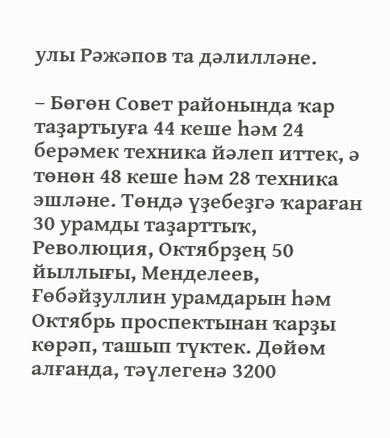улы Рәжәпов та дәлилләне.

– Бөгөн Совет районында ҡар таҙартыуға 44 кеше һәм 24 берәмек техника йәлеп иттек, ә төнөн 48 кеше һәм 28 техника эшләне. Төндә үҙебеҙгә ҡараған 30 урамды таҙарттыҡ, Революция, Октябрҙең 50 йыллығы, Менделеев, Ғөбәйҙуллин урамдарын һәм Октябрь проспектынан ҡарҙы көрәп, ташып түктек. Дөйөм алғанда, тәүлегенә 3200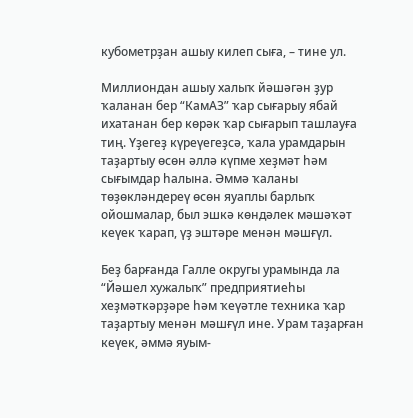кубометрҙан ашыу килеп сыға, – тине ул.

Миллиондан ашыу халыҡ йәшәгән ҙур ҡаланан бер “КамАЗ” ҡар сығарыу ябай ихатанан бер көрәк ҡар сығарып ташлауға тиң. Үҙегеҙ күреүегеҙсә, ҡала урамдарын таҙартыу өсөн әллә күпме хеҙмәт һәм сығымдар һалына. Әммә ҡаланы төҙөкләндереү өсөн яуаплы барлыҡ ойошмалар, был эшкә көндәлек мәшәҡәт кеүек ҡарап, үҙ эштәре менән мәшғүл.

Беҙ барғанда Галле округы урамында ла “Йәшел хужалыҡ” предприятиеһы хеҙмәткәрҙәре һәм ҡеүәтле техника ҡар таҙартыу менән мәшғүл ине. Урам таҙарған кеүек, әммә яуым-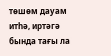төшөм дауам итһә, иртәгә бында тағы ла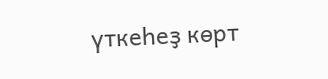үткеһеҙ көрт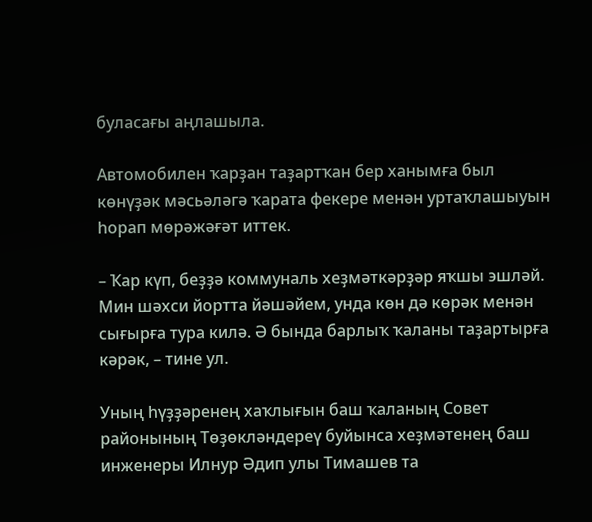буласағы аңлашыла.

Автомобилен ҡарҙан таҙартҡан бер ханымға был көнүҙәк мәсьәләгә ҡарата фекере менән уртаҡлашыуын һорап мөрәжәғәт иттек.

– Ҡар күп, беҙҙә коммуналь хеҙмәткәрҙәр яҡшы эшләй. Мин шәхси йортта йәшәйем, унда көн дә көрәк менән сығырға тура килә. Ә бында барлыҡ ҡаланы таҙартырға кәрәк, – тине ул.

Уның һүҙҙәренең хаҡлығын баш ҡаланың Совет районының Төҙөкләндереү буйынса хеҙмәтенең баш инженеры Илнур Әдип улы Тимашев та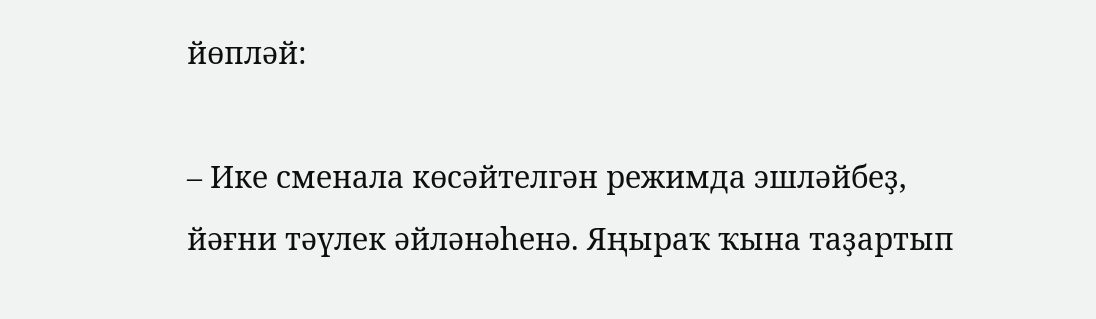йөпләй:

– Ике сменала көсәйтелгән режимда эшләйбеҙ, йәғни тәүлек әйләнәһенә. Яңыраҡ ҡына таҙартып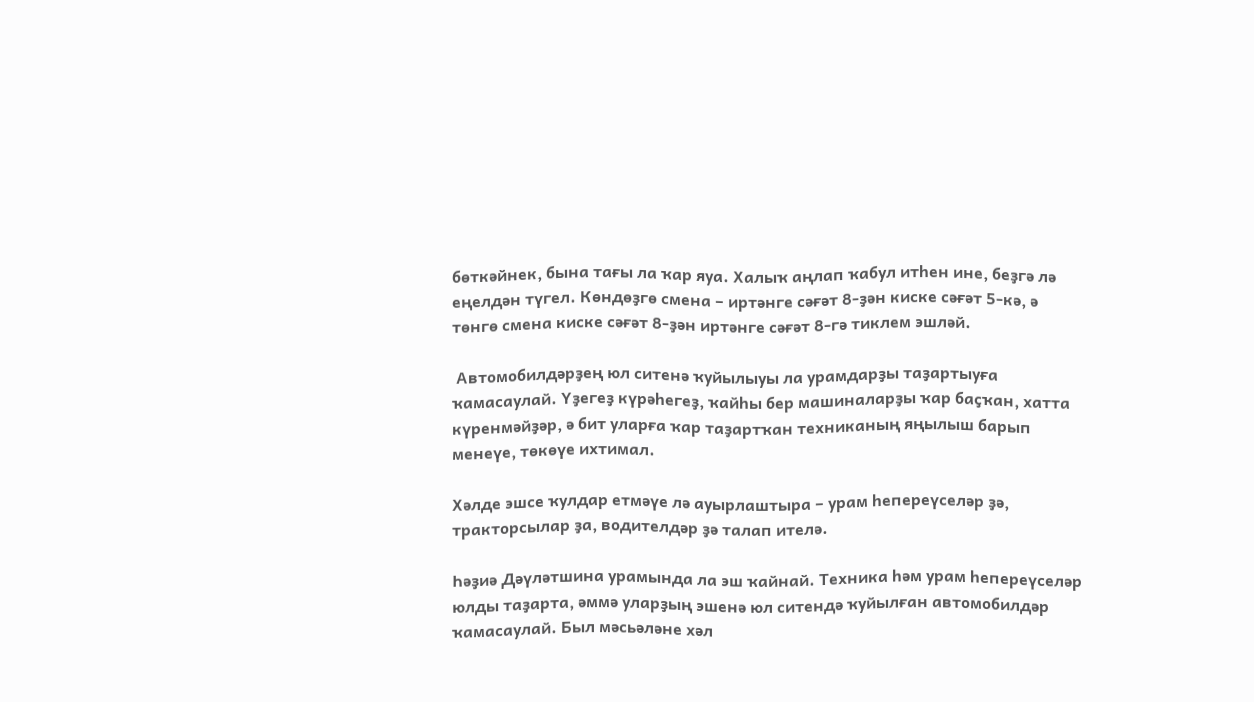бөткәйнек, бына тағы ла ҡар яуа. Халыҡ аңлап ҡабул итһен ине, беҙгә лә еңелдән түгел. Көндөҙгө смена – иртәнге сәғәт 8-ҙән киске сәғәт 5-кә, ә төнгө смена киске сәғәт 8-ҙән иртәнге сәғәт 8-гә тиклем эшләй.

 Автомобилдәрҙең юл ситенә ҡуйылыуы ла урамдарҙы таҙартыуға ҡамасаулай. Үҙегеҙ күрәһегеҙ, ҡайһы бер машиналарҙы ҡар баҫҡан, хатта күренмәйҙәр, ә бит уларға ҡар таҙартҡан техниканың яңылыш барып менеүе, төкөүе ихтимал.

Хәлде эшсе ҡулдар етмәүе лә ауырлаштыра – урам һепереүселәр ҙә, тракторсылар ҙа, водителдәр ҙә талап ителә.

Һәҙиә Дәүләтшина урамында ла эш ҡайнай. Техника һәм урам һепереүселәр юлды таҙарта, әммә уларҙың эшенә юл ситендә ҡуйылған автомобилдәр ҡамасаулай. Был мәсьәләне хәл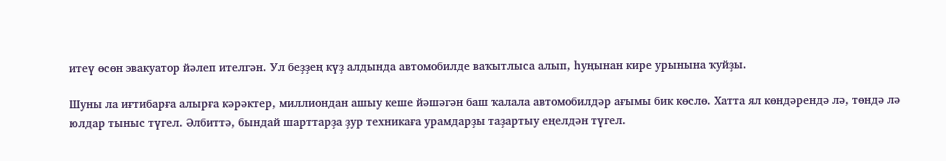итеү өсөн эвакуатор йәлеп ителгән. Ул беҙҙең күҙ алдында автомобилде ваҡытлыса алып, һуңынан кире урынына ҡуйҙы.

Шуны ла иғтибарға алырға кәрәктер, миллиондан ашыу кеше йәшәгән баш ҡалала автомобилдәр ағымы бик көслө. Хатта ял көндәрендә лә, төндә лә юлдар тыныс түгел. Әлбиттә, бындай шарттарҙа ҙур техникаға урамдарҙы таҙартыу еңелдән түгел.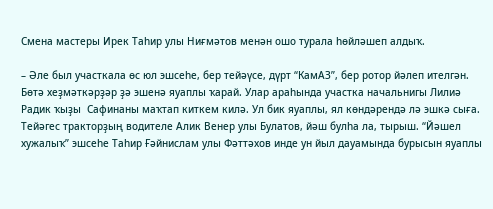Смена мастеры Ирек Таһир улы Ниғмәтов менән ошо турала һөйләшеп алдыҡ.

– Әле был участкала өс юл эшсеһе, бер тейәүсе, дүрт “КамАЗ”, бер ротор йәлеп ителгән. Бөтә хеҙмәткәрҙәр ҙә эшенә яуаплы ҡарай. Улар араһында участка начальнигы Лилиә Радик ҡыҙы  Сафинаны маҡтап киткем килә. Ул бик яуаплы, ял көндәрендә лә эшкә сыға. Тейәгес тракторҙың водителе Алик Венер улы Булатов, йәш булһа ла, тырыш. “Йәшел хужалыҡ” эшсеһе Таһир Ғәйнислам улы Фәттәхов инде ун йыл дауамында бурысын яуаплы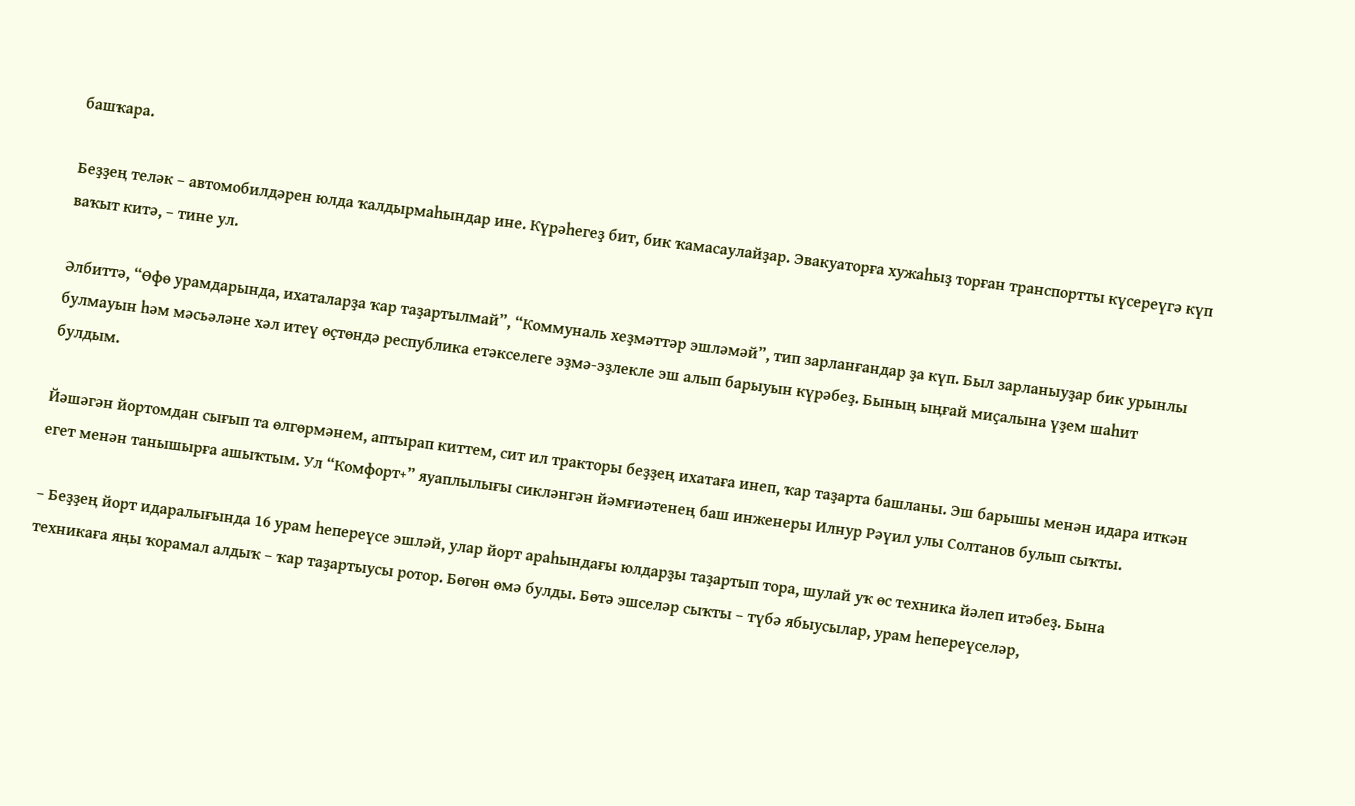башҡара.

Беҙҙең теләк – автомобилдәрен юлда ҡалдырмаһындар ине. Күрәһегеҙ бит, бик ҡамасаулайҙар. Эвакуаторға хужаһыҙ торған транспортты күсереүгә күп ваҡыт китә, – тине ул.

Әлбиттә, “Өфө урамдарында, ихаталарҙа ҡар таҙартылмай”, “Коммуналь хеҙмәттәр эшләмәй”, тип зарланғандар ҙа күп. Был зарланыуҙар бик урынлы булмауын һәм мәсьәләне хәл итеү өҫтөндә республика етәкселеге эҙмә-эҙлекле эш алып барыуын күрәбеҙ. Бының ыңғай миҫалына үҙем шаһит булдым.

Йәшәгән йортомдан сығып та өлгөрмәнем, аптырап киттем, сит ил тракторы беҙҙең ихатаға инеп, ҡар таҙарта башланы. Эш барышы менән идара иткән егет менән танышырға ашыҡтым. Ул “Комфорт+” яуаплылығы сикләнгән йәмғиәтенең баш инженеры Илнур Рәүил улы Солтанов булып сыҡты.

– Беҙҙең йорт идаралығында 16 урам һепереүсе эшләй, улар йорт араһындағы юлдарҙы таҙартып тора, шулай уҡ өс техника йәлеп итәбеҙ. Бына техникаға яңы ҡорамал алдыҡ – ҡар таҙартыусы ротор. Бөгөн өмә булды. Бөтә эшселәр сыҡты – түбә ябыусылар, урам һепереүселәр,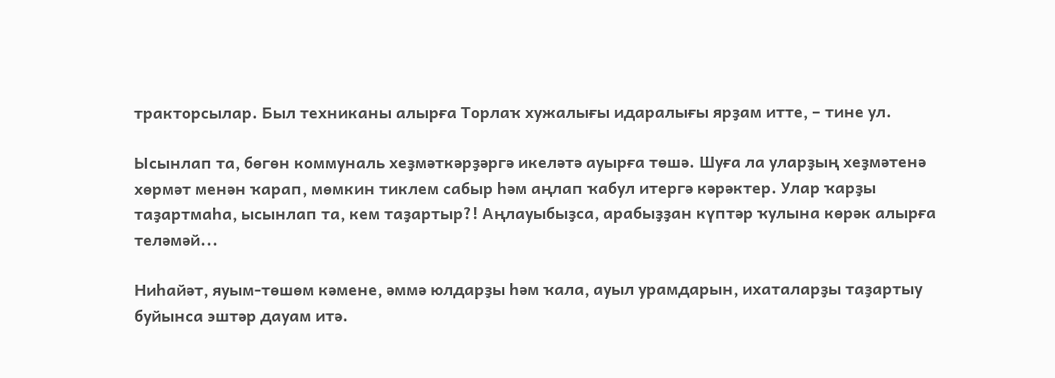тракторсылар. Был техниканы алырға Торлаҡ хужалығы идаралығы ярҙам итте, – тине ул.

Ысынлап та, бөгөн коммуналь хеҙмәткәрҙәргә икеләтә ауырға төшә. Шуға ла уларҙың хеҙмәтенә хөрмәт менән ҡарап, мөмкин тиклем сабыр һәм аңлап ҡабул итергә кәрәктер. Улар ҡарҙы таҙартмаһа, ысынлап та, кем таҙартыр?! Аңлауыбыҙса, арабыҙҙан күптәр ҡулына көрәк алырға теләмәй...

Ниһайәт, яуым-төшөм кәмене, әммә юлдарҙы һәм ҡала, ауыл урамдарын, ихаталарҙы таҙартыу буйынса эштәр дауам итә.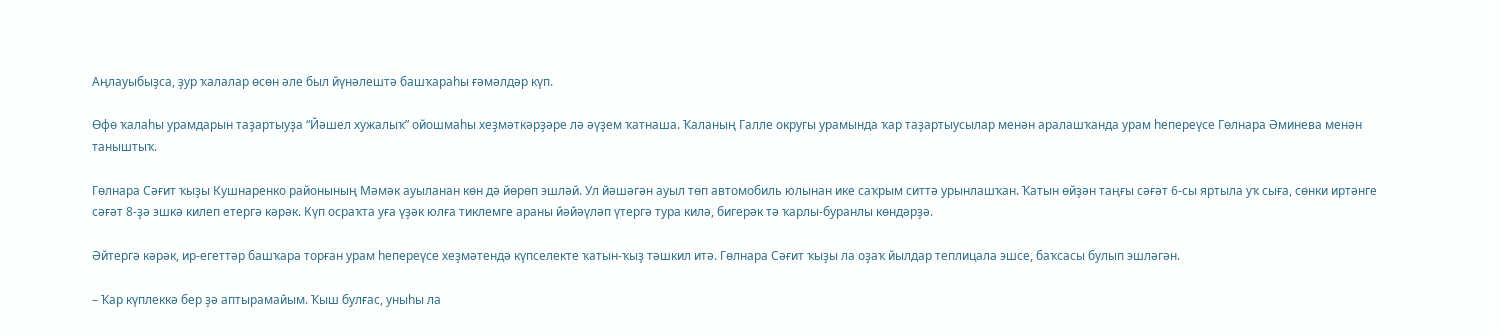Аңлауыбыҙса, ҙур ҡалалар өсөн әле был йүнәлештә башҡараһы ғәмәлдәр күп.

Өфө ҡалаһы урамдарын таҙартыуҙа “Йәшел хужалыҡ” ойошмаһы хеҙмәткәрҙәре лә әүҙем ҡатнаша. Ҡаланың Галле округы урамында ҡар таҙартыусылар менән аралашҡанда урам һепереүсе Гөлнара Әминева менән таныштыҡ.

Гөлнара Сәғит ҡыҙы Кушнаренко районының Мәмәк ауыланан көн дә йөрөп эшләй. Ул йәшәгән ауыл төп автомобиль юлынан ике саҡрым ситтә урынлашҡан. Ҡатын өйҙән таңғы сәғәт 6-сы яртыла уҡ сыға, сөнки иртәнге сәғәт 8-ҙә эшкә килеп етергә кәрәк. Күп осраҡта уға үҙәк юлға тиклемге араны йәйәүләп үтергә тура килә, бигерәк тә ҡарлы-буранлы көндәрҙә.

Әйтергә кәрәк, ир-егеттәр башҡара торған урам һепереүсе хеҙмәтендә күпселекте ҡатын-ҡыҙ тәшкил итә. Гөлнара Сәғит ҡыҙы ла оҙаҡ йылдар теплицала эшсе, баҡсасы булып эшләгән.

– Ҡар күплеккә бер ҙә аптырамайым. Ҡыш булғас, уныһы ла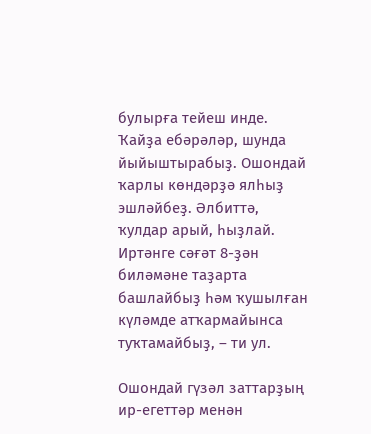булырға тейеш инде. Ҡайҙа ебәрәләр, шунда йыйыштырабыҙ. Ошондай ҡарлы көндәрҙә ялһыҙ эшләйбеҙ. Әлбиттә, ҡулдар арый, һыҙлай. Иртәнге сәғәт 8-ҙән биләмәне таҙарта башлайбыҙ һәм ҡушылған күләмде атҡармайынса туҡтамайбыҙ, – ти ул.

Ошондай гүзәл заттарҙың ир-егеттәр менән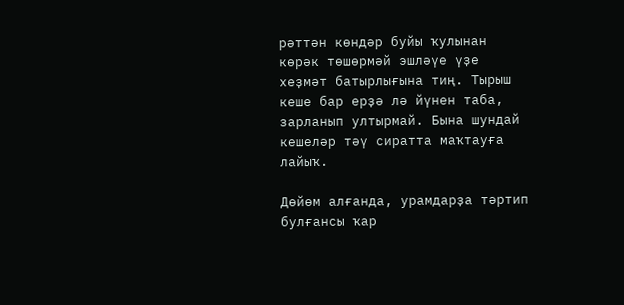рәттән көндәр буйы ҡулынан көрәк төшөрмәй эшләүе үҙе хеҙмәт батырлығына тиң. Тырыш кеше бар ерҙә лә йүнен таба, зарланып ултырмай. Бына шундай кешеләр тәү сиратта маҡтауға лайыҡ.

Дөйөм алғанда, урамдарҙа тәртип булғансы ҡар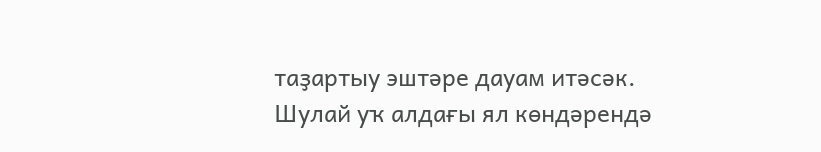таҙартыу эштәре дауам итәсәк. Шулай уҡ алдағы ял көндәрендә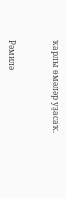ҡарлы өмәләр уҙасаҡ.



Рәмилә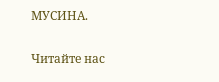МУСИНА.

Читайте нас